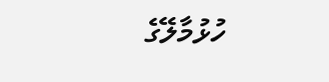ހުޅުމާލޭގެ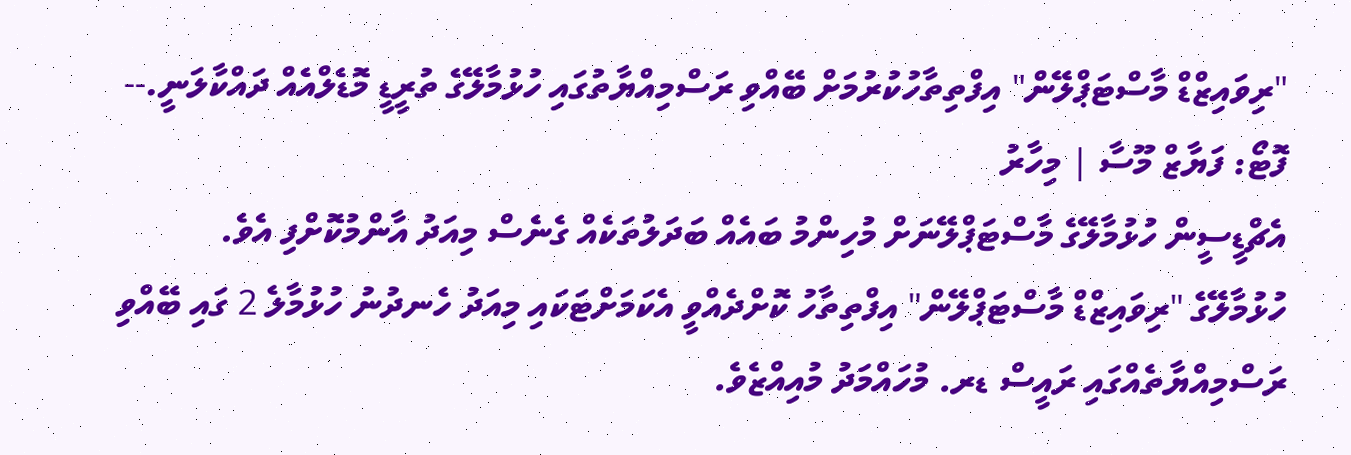"ރިވައިޒްޑް މާސްޓަޕްލޭން" އިފްތިތާހުކުރުމަށް ބޭއްވި ރަސްމިއްޔާތުގައި ހުޅުމާލޭގެ ތުރީޑީ މޮޑެލްއެއް ދައްކާލަނީ.-- ފޮޓޯ: ފަޔާޒް މޫސާ | މިހާރު
އެޗްޑީސީން ހުޅުމާލޭގެ މާސްޓަޕްލޭނަށް މުހިންމު ބައެއް ބަދަލުތަކެއް ގެނެސް މިއަދު އާންމުކޮށްފި އެވެ.
ހުޅުމާލޭގެ "ރިވައިޒްޑް މާސްޓަޕްލޭން" އިފްތިތާހު ކޮށްދެއްވީ އެކަމަށްޓަކައި މިއަދު ހެނދުނު ހުޅުމާލެ 2 ގައި ބޭއްވި ރަސްމިއްޔާތެއްގައި ރައީސް ޑރ. މުހައްމަދު މުއިއްޒެވެ.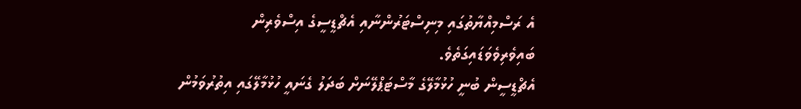އެ ރަސްމިއްޔާތުގައި މިނިސްޓަރުންނާއި އެޗްޑީސީގެ އިސްވެރިން ބައިވެރިވެވަޑައިގަތެވެ.
އެޗްޑީސީން ބުނީ ހުޅުމާލޭގެ މާސްޓަޕްލޭނަށް ބަދަލު ގެނައީ ހުޅުމާލޭގައި އިތުރުވަމުން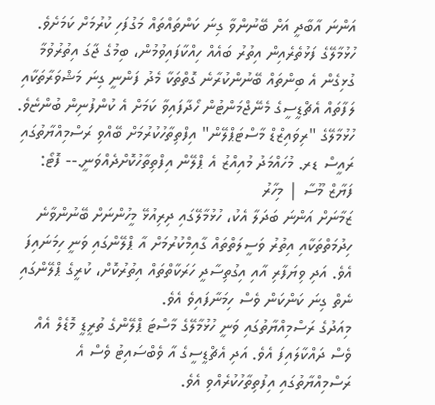އަންނަ އާބާދީ އަށް ބޭނުންވާ ގިނަ ކަންތައްތައް މަގުފަހި ކުރުމަށް ކަމަށެވެ. ހުޅުމާލޭގެ ފަޅުތެރެއިން އިތުރު ބައެއް ހިއްކާފައިވުމުން، ބިމުގެ ޖާގަ އިތުރުވުމާ ގުޅިގެން އެ ބިންތައް ބޭނުންކުރާނެ ގޮތްތަކާ މެދު ފަންނީ ގިނަ މަޝްވަރާތަކާއި ލަފާތައް އެޗްޑީސީގެ މެނޭޖްމަންޓުން ހޯދާފައިވާ ކަމަށް އެ ކުންފުނިން ބުންޏެވެ.
ހުޅުމާލޭގެ "ރިވައިޒްޑް މާސްޓަޕްލޭން" އިފްތިތާހުކުރުމަށް ބޭއްވި ރަސްމިއްޔާތުގައި ރައީސް ޑރ. މުހައްމަދު މުއިއްޒު އެ ޕްލޭން އިފްތިތާހުކޮށްދެއްވަނީ.-- ފޮޓޯ: ފަޔާޒް މޫސާ | މިހާރު
ޒަމާނަށް އަންނަ ބަދަލާ އެކު، ހުޅުމާލޭގައި ދިރިއުޅޭ މީހުންނަށް ބޭނުންވާނެ ހިދުމަތްތަކާއި އިތުރު ވަސީލަތްތައް ގާއިމްކުރުމަށް އާ ޕްލޭންގައި ވަނީ ހިމަނައިފަ އެވެ. އަދި ވިޔަފާރި އާއި އިގުތިސާދީ ހަރަކާތްތައް އިތުރުކޮށް، ކުރީގެ ޕްލޭންގައި ނެތް ގިނަ ކަންކަން ވެސް ހިމަނާފައިވެ އެވެ.
މިއަދުގެ ރަސްމިއްޔާތުގައި ވަނީ ހުޅުމާލޭގެ މާސްޓަ ޕްލޭންގެ ތުރީޑީ މޮޑެލް އެއް ވެސް ދައްކާލައިފަ އެވެ. އަދި އެޗްޑީސީގެ އާ ވެބްސައިޓު ވެސް އެ ރަސްމިއްޔާތުގައި އިފުތިތާހުކުރެއްވި އެވެ.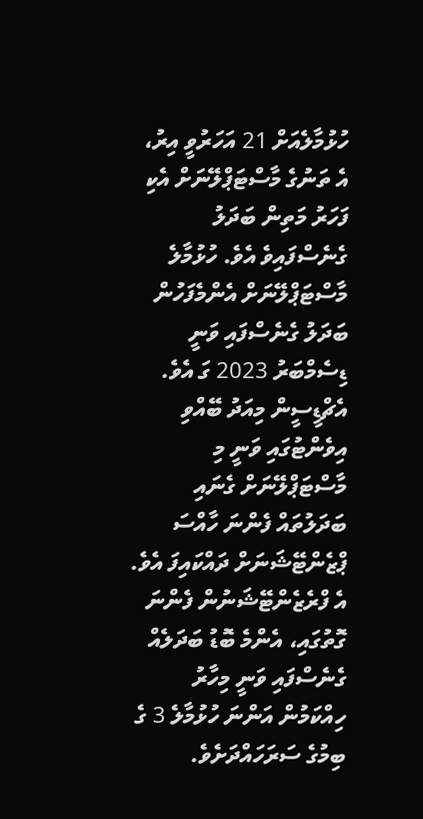ހުޅުމާލެއަށް 21 އަހަރުވީ އިރު، އެ ތަނުގެ މާސްޓަޕްލޭނަށް އެކި ފަހަރު މަތިން ބަދަލު ގެނެސްފައިވެ އެވެ. ހުޅުމާލެ މާސްޓަޕްލޭނަށް އެންމެފަހުން ބަދަލު ގެނެސްފައި ވަނީ ޑިސެމްބަރު 2023 ގަ އެވެ.
އެޗްޑީސީން މިއަދު ބޭއްވި އިވެންޓުގައި ވަނީ މި މާސްޓަޕްލޭނަށް ގެނައި ބަދަލުތައް ފެންނަ ހާއްސަ ޕްޒެންޓޭޝަނަށް ދައްކައިފަ އެވެ.
އެ ފްރެޒެންޓޭޝަނުން ފެންނަ ގޮތުގައި، އެންމެ ބޮޑު ބަދަލެއް ގެނެސްފައި ވަނީ މިހާރު ހިއްކަމުން އަންނަ ހުޅުމާލެ 3 ގެ ބިމުގެ ސަރަހައްދަށެވެ.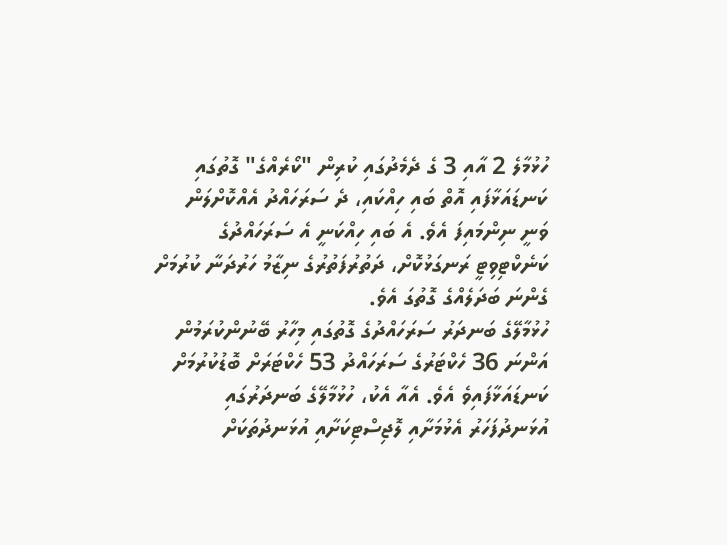ހުޅުމާލެ 2 އާއި 3 ގެ ދެމެދުގައި ކުރިން "ކޯރެއްގެ" ގޮތުގައި ކަނޑައަޅާފައި އޮތް ބައި ހިއްކައި، ދެ ސަރަހައްދު އެއްކޮށްލަން ވަނީ ނިންމައިފަ އެވެ. އެ ބައި ހިއްކަނީ އެ ސަރަހައްދުގެ ކަނެކްޓިވިޓީ ރަނގަޅުކޮށް، ދަތުރުފަތުރުގެ ނިޒާމު ހަރުދަނާ ކުރުމަށް ގެންނަ ބަދަލެއްގެ ގޮތުގަ އެވެ.
ހުޅުމާލޭގެ ބަނދަރު ސަރަހައްދުގެ ގޮތުގައި މިހާރު ބޭނުންކުރަމުން އަންނަ 36 ހެކްޓަރުގެ ސަރަހައްދު 53 ހެކްޓަރަށް ބޮޑުކުރުމަށް ކަނޑައަޅާފައިވެ އެވެ. އެއާ އެކު، ހުޅުމާލޭގެ ބަނދަރުގައި އުޅަނދުފަހަރު އެޅުމަށާއި ލޮޖިސްޓިކަށާއި އުޅަނދުތަކަށް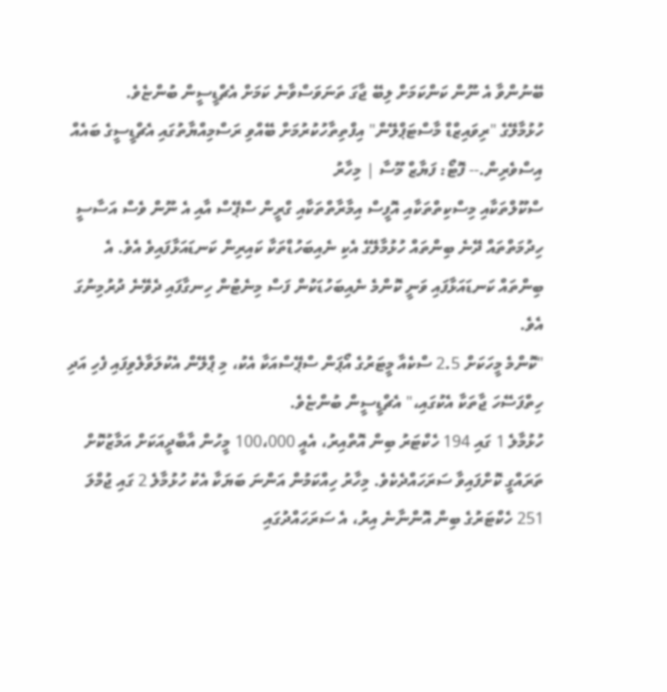ބޭނުންވާ އެ ނޫން ކަންކަމަށް ލިބޭ ޖާގަ ތަނަވަސްވާނެ ކަމަށް އެޗްޑީސީން ބުންޏެވެ.
ހުޅުމާލޭގެ "ރިވައިޒްޑް މާސްޓަޕްލޭން" އިފްތިތާހުކުރުމަށް ބޭއްވި ރަސްމިއްޔާތުގައި އެޗްޑީސީގެ ބައެއް އިސްވެރިން.-- ފޮޓޯ: ފަޔާޒް މޫސާ | މިހާރު
ސްކޫލްތަކާއި މިސްކިތްތަކާއި އޮފީސް އިމާރާތްތަކާއި ގްރީން ސްޕޭސް އާއި އެ ނޫން ވެސް އަސާސީ ހިދުމަތްތައް ދޭނެ ބިންތައް ހުޅުމާލޭގެ އެކި ނެއިބަހުޑްތަކާ ކައިރިން ކަނޑައަޅާފައިވެ އެވެ. އެ ބިންތައް ކަނޑައަޅާފައި ވަނީ ކޮންމެ ނެއިބަހުޑަކުން ފަސް މިނެޓުން ހިނގާފައި ދެވޭނެ ދުރުމިނުގަ އެވެ.
"ކޮންމެ މީހަކަށް 2.5 ސްކެއާ މީޓަރުގެ އޯޕަން ސްޕޭސްއަކާ އެކު، މި ޕްލޭން އެކުލަވާލެވިފައި ފެހި އަދި ހިތްފަސޭހަ ޖާތަކާ އެކުގައި،" އެޗްޑީސީން ބުންޏެވެ.
ހުޅުމާލެ 1 ގައި 194 ހެކްޓަރު ބިން އޮތްއިރު، އެއީ 100،000 މީހުން އާބާދީއަކަށް އަމާޒުކޮށް ތަރައްގީ ކޮށްފައިވާ ސަރަހައްދެކެވެ. މިހާރު ހިއްކަމުން އަންނަ ބަޔަކާ އެކު ހުޅުމާލެ 2 ގައި ޖުމްލަ 251 ހެކްޓަރުގެ ބިން އޮންނާނެ އިރު، އެ ސަރަހައްދުގައި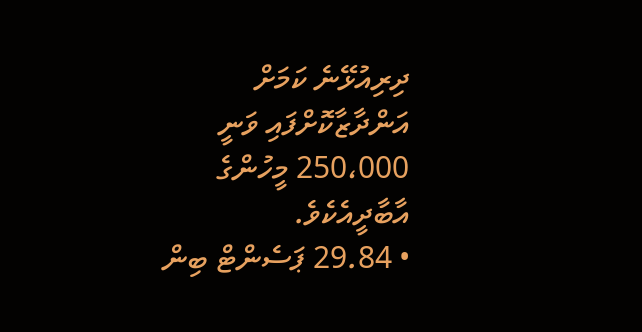ދިރިއުޅޭނެ ކަމަށް އަންދާޒާކޮށްފައި ވަނީ 250،000 މީހުންގެ އާބާދީއެކެވެ.
• 29.84 ޕަސެންޓް ބިން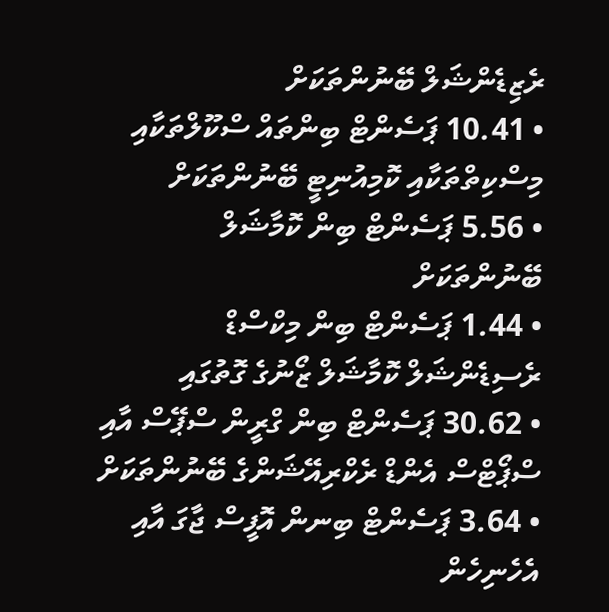ރެޒިޑެންޝަލް ބޭނުންތަކަށް
• 10.41 ޕަސެންޓް ބިންތައް ސްކޫލްތަކާއި މިސްކިތްތަކާއި ކޮމިއުނިޓީ ބޭނުންތަކަށް
• 5.56 ޕަސެންޓް ބިން ކޮމާޝަލް ބޭނުންތަކަށް
• 1.44 ޕަސެންޓް ބިން މިކްސްޑް ރެސިޑެންޝަލް ކޮމާޝަލް ޒޯނުގެ ގޮތުގައި
• 30.62 ޕަސެންޓް ބިން ގްރީން ސްޕޭސް އާއި ސްޕޯޓްސް އެންޑް ރެކްރިއޭޝަންގެ ބޭނުންތަކަށް
• 3.64 ޕަސެންޓް ބިނން އޮފީސް ޖާގަ އާއި އެހެނިހެން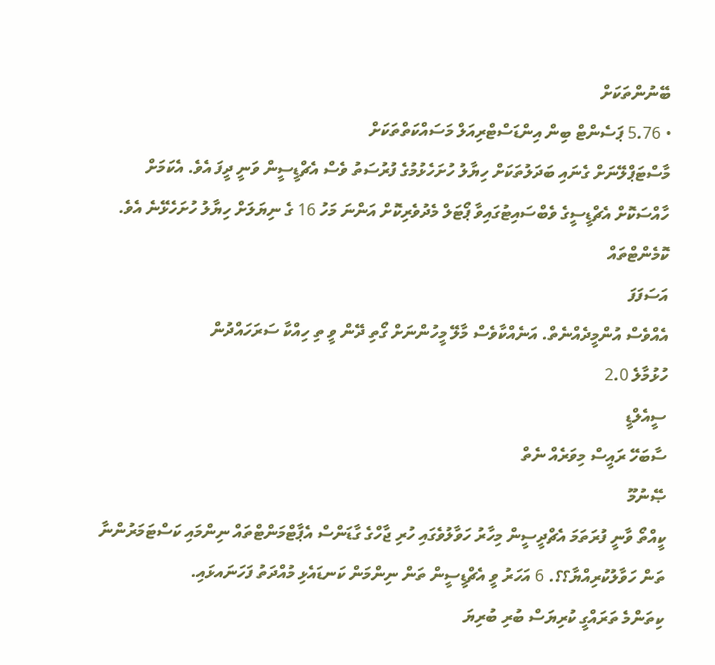ބޭނުންތަކަށް
• 5.76 ޕަސެންޓް ބިން އިންޑަސްޓްރިއަލް މަސައްކަތްތަކަށް
މާސްޓަޕްލޭނަށް ގެނައި ބަދަލުތަކަށް ހިޔާލު ހުށަހެޅުމުގެ ފުރުސަތު ވެސް އެޗްޑީސީން ވަނީ ދީފަ އެވެ. އެކަމަށް ހާއްސަކޮށް އެޗްޑީސީގެ ވެބްސައިޓުގައިވާ ޕޯޓަލް މެދުވެރިކޮށް އަންނަ މަހު 16 ގެ ނިޔަލަށް ހިޔާލު ހުށަހެޅޭނެ އެވެ.
ކޮމެންޓްތައް
އަސަފަފަ
އެއްވެސް އުންމީދެއްނެތް. އަނެއްކާވެސް މާލޭ މީހުންނަށް ގޯތި ދޭން ވީ ތި ހިއްކާ ސަރަހައްދުން
ހުޅުމާލެ 2.0
ސީއެލްޑީ
ސާބަހޭ ރައީސް މިވަރެއް ނެތް
ޞޭނުމޫ
ކީއްތޯ ވާނީ ފުރަތަމަ އެޗްދީސީން މިހާރު ހަވާލުވެގައި ހުރި ޖާހްގެ ގާޑަންސް އެޕާޓްމަންޓްތައް ނިންމައި ކަސްޓަމަރުންނާ ތަން ހަވާލުކުރިއްޔާ؟؟. 6 އަހަރު ވީ އެޗްޑީސީން ތަން ނިންމަން ކަނޑައެޅި މުއްދަތު ފަހަނައޅައި.
ކިތަންމެ ތަރައްގީ ކުރިޔަސް ބުރި ބުރިޔަ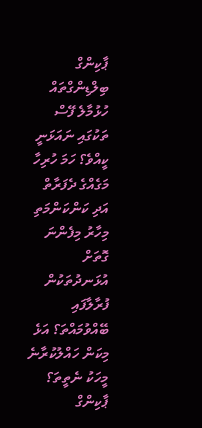ޕާކިންގް ބިލްޑިންގްތައް ހުޅުމާލެ ފޭސް ތަކުގައި ނައަޅަނީ ކީއްވެ؟ ހަމަ ހުރިހާ މަގެއްގެ ދެފަރާތް އަދި ކަންކަންމަތި މިހާރު މިފެންނަ ގޮތަށް އުޅަނދުތަކުން ފުރާލާފައި ބޭއްވުމައްތަ؟ އަޅެ މިކަން ހައްލުކުރާނެ މީހަކު ނެތީތަ؟ ޕާކިންގް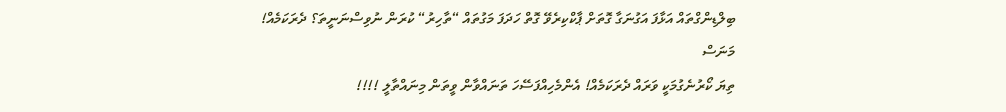ބިލްޑިންގްތައް އަޅާފަ އަގުނަގާ ގޮތަށް ޕާކްކިރެވޭ ގޮތް ހަދަފަ މަގުތައް “ތާހިރު“ ކުރަން ނުވިސްނަނީތަ؟ ދެރަކަމެއް!
މަނަސް
ތިޔަ ކޯރުނެގުމަކީ ވަރައް ދެރަކަމެއް! އެންމެހިއްފަސޭހަ ތަނައްވާން ވީތަން މިނައްތާލީ !!!!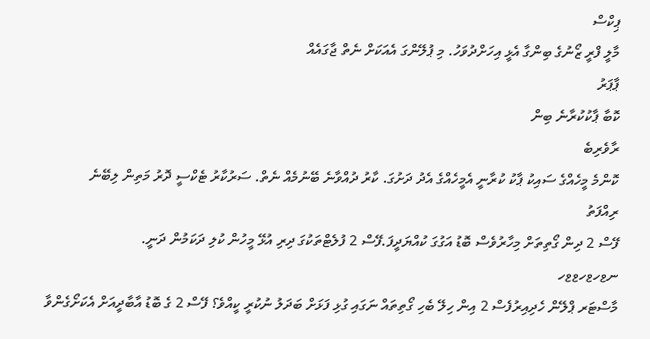ޕިކްސް
މާލީ ފްރީ ޒޯނުގެ ބިންގާ އެޅީ އިހަށްދުވަހު. މި ޕުލޭންގަ އެއަކަށް ނެތް ޖާގައެއް
ޕާޕަރު
ކޮބާ ޕާކުކުރާނެ ބިން
ރާވެރިބެ
ކޮންމެ މީހެއްގެ ސައިކު ޕާކު ކުރާނީ އެމީހެއްގެ އެދު ދަށުގަ. ކާރު ދުއްވާނެ ބޭނުމެއް ނެތް. ސަރުކާރު ޓެކްސީ ދޮރު މަތިން ލިބޭނެ
ރިއްފަތު
ފޭސް 2 ދިން ގޯތިތަށް މިހާރުވެސް ބޮޑު އަގުގަ ކުއްޔަދީފަ.ފޭސް 2 ފުލެޓްތަކުގަ ދިރި އުޅޭ މީހުން ކުލި ދަކަމުން ދަނީ.
ނޱހޱހޱޱހ
މާސްޓަރ ޕްލޭން ހެދިއިރުފެސް 2 އިން ހިލޭ ބެހި ގޯތިތައް ނަގައި ގުޅި ފަޅަށް ބަދަލު ނުކުރީ ކީއްވެ؟ ފޭސް 2 ގެ ބޮޑު އާބާދީއަށް އެކަށޯގެންވާ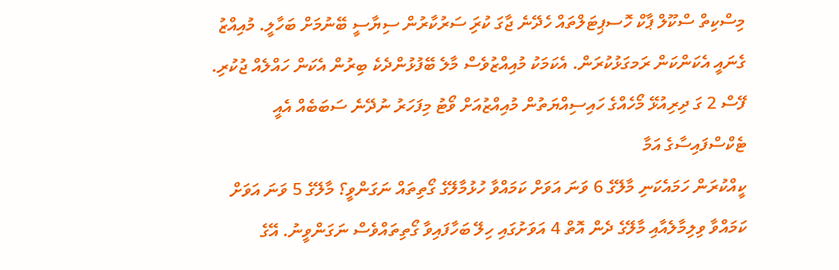މިސްކިތް ސްކޫލް ޕާކް ހޮސޕިޓަލްތައް ހެދޭނެ ޖާގަ ކުރަި ސަރުކާރުން ސިޔާސީ ބޭނުމަށް ބަހާލީ. މުއިއްޒު ގެނައީ އެކަންކަން ރަމގަޅުކުރަން. އެކަމަކު މުއިއްޒުވެސް މާލެ ބޭފުޅުންދެކެ ބިރުން އެކަން ހައްލެއް ޖުކުރި. ފޭސް 2 ގަ ދިރިއުޅޭ މޯހެއްގެ ހައިސިއްޔަތުން މުއިއްޒުއަށް ވޯޓު މިފަހަރު ނުދޭނެ ސަބަބެއް އެއީ
ޓެކްސްފައިސާގެ އަމާ
ކީއްކުރަން ހަމައެކަނި މާލޭގެ 6 ވަނަ އަވަށް ކަމައްވާ ހުޅުމާލޭގެ ގޯތިތައް ނަގަންވީ؟ މާލޭގެ 5 ވަނަ އަވަށް ކަމައްވާ ވިލިމާލެއާއި މާލޭގެ ދެން އޮތް 4 އަވަށުގައި ހިލޭ ބަހާފައިވާ ގޯތިތައްވެސް ނަގަންވީނު. އޭގެ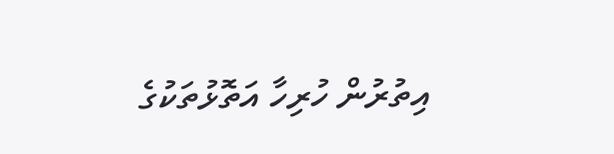އިތުރުން ހުރިހާ އަތޮޅުތަކުގެ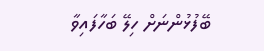ބޭފުޅުންނަށް ހިލޭ ބަހާފައިވާ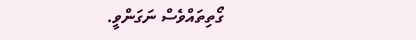ގޯތިތައްވެސް ނަގަންވީ.